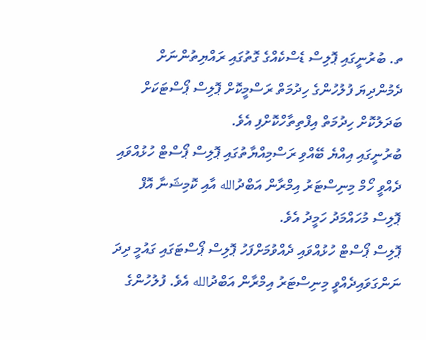ތ. ބުރުނީގައި ޕޮލިސް ޑެސްކެއްގެ ގޮތުގައި ރައްޔިތުންނަށް ދެމުންދިޔަ ފުލުހުންގެ ހިދުމަތް ރަސްމީކޮށް ޕޮލިސް ޕޯސްޓަކަށް ބަދަލުކޮށް ހިދުމަތް އިފްތިތާހްކޮށްފި އެވެ.
ބުރުނީގައި އިއްޔެ ބޭއްވި ރަސްމިއްޔާތުގައި ޕޮލިސް ޕޯސްޓް ހުޅުއްވައި ދެއްވީ ހޯމް މިނިސްޓަރު އިމްރާން އަބްދުالله އާއި ކޮމިޝަނާ އޮފް ޕޮލިސް މުހައްމަދު ހަމީދު އެވެ.
ޕޮލިސް ޕޯސްޓް ހުޅުއްވައި ދެއްވުމަށްފަހު ޕޮލިސް ޕޯސްޓަގައި ގައުމީ ދިދަ ނަންގަވައިދެއްވީ މިނިސްޓަރު އިމްރާން އަބްދުالله އެވެ. ފުލުހުންގެ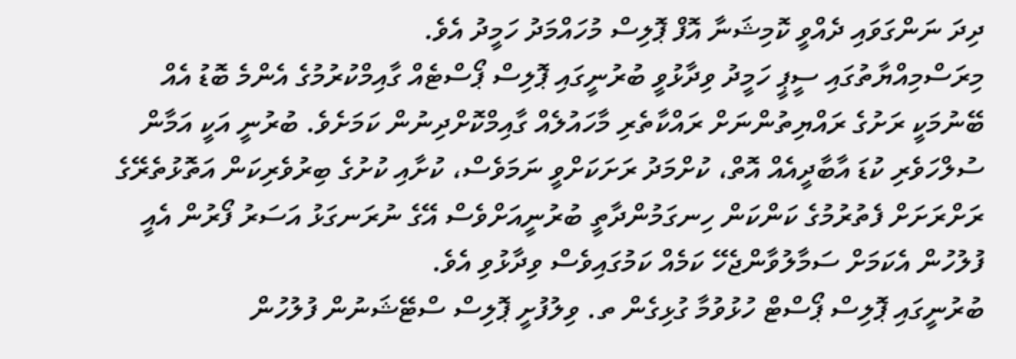ދިދަ ނަންގަވައި ދެއްވީ ކޮމިޝަނާ އޮފް ޕޮލިސް މުހައްމަދު ހަމީދު އެވެ.
މިރަސްމިއްޔާތުގައި ސީޕީ ހަމީދު ވިދާޅުވީ ބުރުނީގައި ޕޮލިސް ޕޯސްޓެއް ގާއިމްކުރުމުގެ އެންމެ ބޮޑު އެއް ބޭނުމަކީ ރަށުގެ ރައްޔިތުންނަށް ރައްކާތެރި މާހައުލެއް ގާއިމްކޮށްދިނުން ކަމަށެވެ. ބުރުނީ އަކީ އަމާން ސުލްހަވެރި ކުޑަ އާބާދީއެއް އޮތް، ކުށްމަދު ރަށަކަށްވީ ނަމަވެސް، ކުށާއި ކުށުގެ ބިރުވެރިކަން އަތޮޅުތެރޭގެ ރަށްރަށަށް ފެތުރުމުގެ ކަންކަން ހިނގަމުންދާތީ ބުރުނީއަށްވެސް އޭގެ ނުރަނގަޅު އަސަރު ފޯރުން އެއީ ފުލުހުން އެކަމަށް ސަމާލުވާންޖެހޭ ކަމެއް ކަމުގައިވެސް ވިދާޅުވި އެވެ.
ބުރުނީގައި ޕޮލިސް ޕޯސްޓް ހުޅުވުމާ ގުޅިގެން ތ. ވިލުފުށީ ޕޮލިސް ސްޓޭޝަނުން ފުލުހުން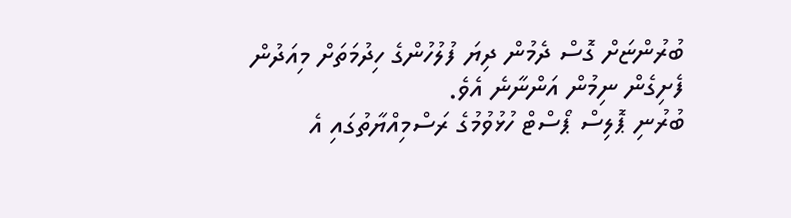ބުރުންޏަށް ގޮސް ދެމުން ދިޔަ ފުލުހުންގެ ހިދުމަތަށް މިއަދުން ފެށިގެން ނިމުން އަންނާނެ އެވެ.
ބުރުނި ޕޮލިސް ޕޯސްޓް ހުޅުވުމުގެ ރަސްމިއްޔާތުގައި އެ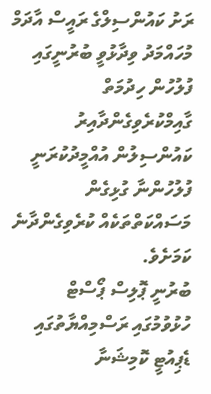ރަށު ކައުންސިލްގެ ރައީސް އާދަމް މުހައްމަދު ވިދާޅުވީ ބުރުނީގައި ފުލުހުން ހިދުމަތް ގާއިމްކުރެވިގެންދާއިރު ކައުންސިލުން އުއްމީދުކުރަނީ ފުލުހުންނާ ގުޅިގެން މަސައްކަތްތަކެއް ކުރެވިގެންދާނެ ކަމަށެވެ.
ބުރުނީ ޕޮލިސް ޕޯސްޓް ހުޅުވުމުގައި ރަސްމިއްޔާތުގައި ޑެޕިއުޓީ ކޮމިޝަނާ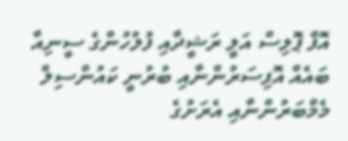އޮފް ޕޮލިސް އަލީ ރަޝީދާއި ފުލުހުންގެ ސީނިއާ ބައެއް އޮފިސަރުންނާއި ބުރުނީ ކައުންސިލް މެމްބަރުންނާއި އެރަށުގެ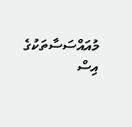މުއައްސަސާތަކުގެ އިސް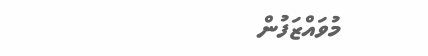މުވައްޒަފުން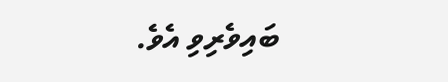ބައިވެރިވި އެވެ.